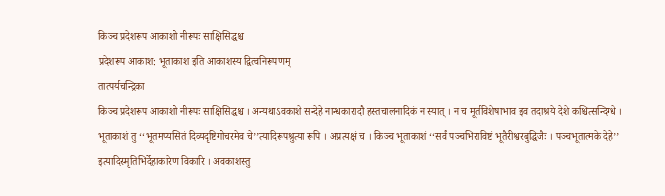किञ्च प्रदेशरूप आकाशो नीरूपः साक्षिसिद्धश्च
प्रदेशरूप आकाश: भूताकाश इति आकाशस्य द्वित्वनिरूपणम्
तात्पर्यचन्द्रिका
किञ्च प्रदेशरूप आकाशो नीरूपः साक्षिसिद्धश्च । अन्यथाऽवकाशे सन्देहे नान्धकारादौ हस्तचालनादिकं न स्यात् । न च मूर्तविशेषाभाव इव तदाश्रये देशे कश्चित्सन्दिग्धे । भूताकाशं तु ‘‘भूतमप्यसितं दिव्यदृष्टिगोचरमेव चे’’त्यादिरूपश्रुत्या रूपि । अप्रत्यक्षं च । किञ्च भूताकाशं ‘‘सर्वं पञ्चभिराविष्टं भूतैरीश्वरबुद्धिजैः । पञ्चभूतात्मके देहे’’ इत्यादिस्मृतिभिर्देहाकारेण विकारि । अवकाशस्तु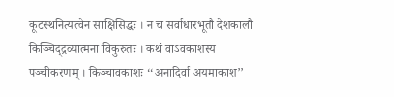कूटस्थनित्यत्वेन साक्षिसिद्धः । न च सर्वाधारभूतौ देशकालौ किञ्चिद्द्रव्यात्मना विकुरुतः । कथं वाऽवकाशस्य पञ्चीकरणम् । किञ्चावकाशः ‘‘अनादिर्वा अयमाकाश’’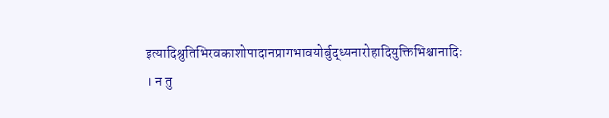इत्यादिश्रुतिभिरवकाशोपादानप्रागभावयोर्बुद्ध्यनारोहादियुक्तिभिश्चानादिः । न तु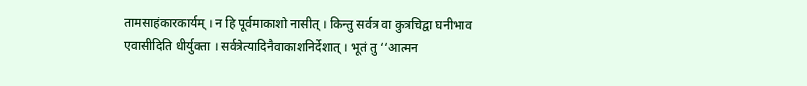तामसाहंकारकार्यम् । न हि पूर्वमाकाशो नासीत् । किन्तु सर्वत्र वा कुत्रचिद्वा घनीभाव एवासीदिति धीर्युक्ता । सर्वत्रेत्यादिनैवाकाशनिर्देशात् । भूतं तु ‘‘आत्मन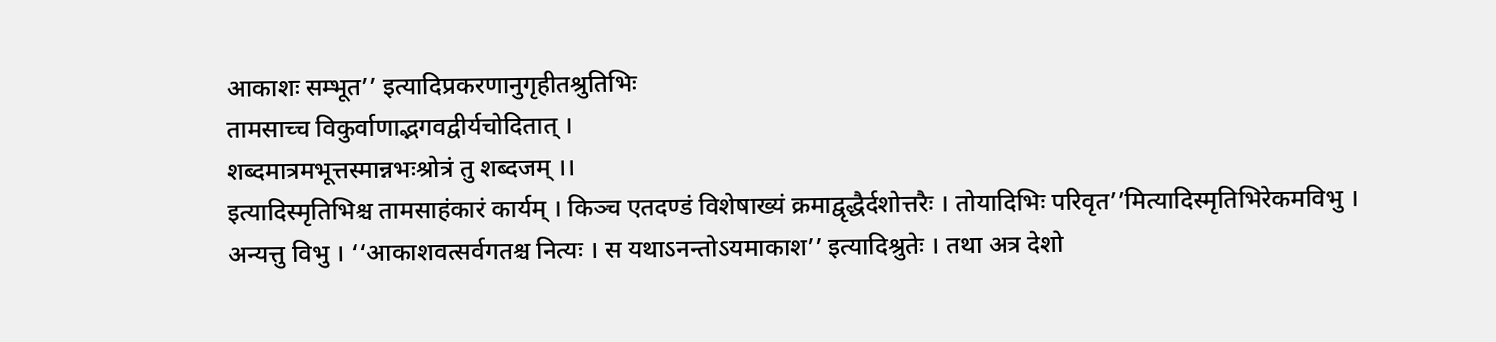आकाशः सम्भूत’’ इत्यादिप्रकरणानुगृहीतश्रुतिभिः
तामसाच्च विकुर्वाणाद्भगवद्वीर्यचोदितात् ।
शब्दमात्रमभूत्तस्मान्नभःश्रोत्रं तु शब्दजम् ।।
इत्यादिस्मृतिभिश्च तामसाहंकारं कार्यम् । किञ्च एतदण्डं विशेषाख्यं क्रमाद्वृद्धैर्दशोत्तरैः । तोयादिभिः परिवृत’’मित्यादिस्मृतिभिरेकमविभु । अन्यत्तु विभु । ‘‘आकाशवत्सर्वगतश्च नित्यः । स यथाऽनन्तोऽयमाकाश’’ इत्यादिश्रुतेः । तथा अत्र देशो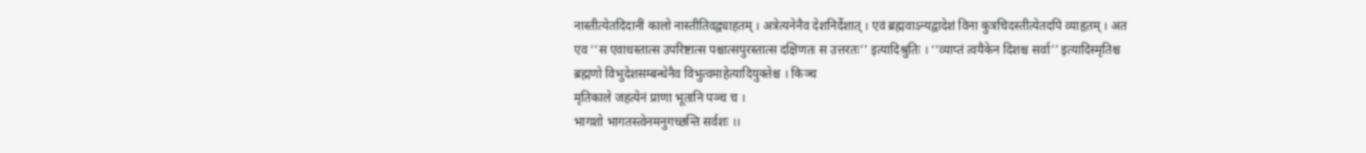नास्तीत्येतदिदानीं कालो नास्तीतिवद्व्याहतम् । अत्रेत्यनेनैव देशनिर्देशात् । एवं ब्रह्मवाऽन्यद्वादेशं विना कुत्रचिदस्तीत्येतदपि व्याहृतम् । अत एव ‘‘स एवाधस्तात्स उपरिष्टात्स पश्चात्सपुरस्तात्स दक्षिणतः स उत्तरतः’’ इत्यादिश्रुतिः । ‘‘व्याप्तं त्वयैकेन दिशश्च सर्वा’’ इत्यादिस्मृतिश्च ब्रह्मणो विभुदेशसम्बन्धेनैव विभुत्वमाहेत्यादियुक्तेश्च । किञ्च
मृतिकाले जहत्येनं प्राणा भूतानि पञ्च च ।
भागशो भागतस्त्वेनमनुगच्छन्ति सर्वशः ।।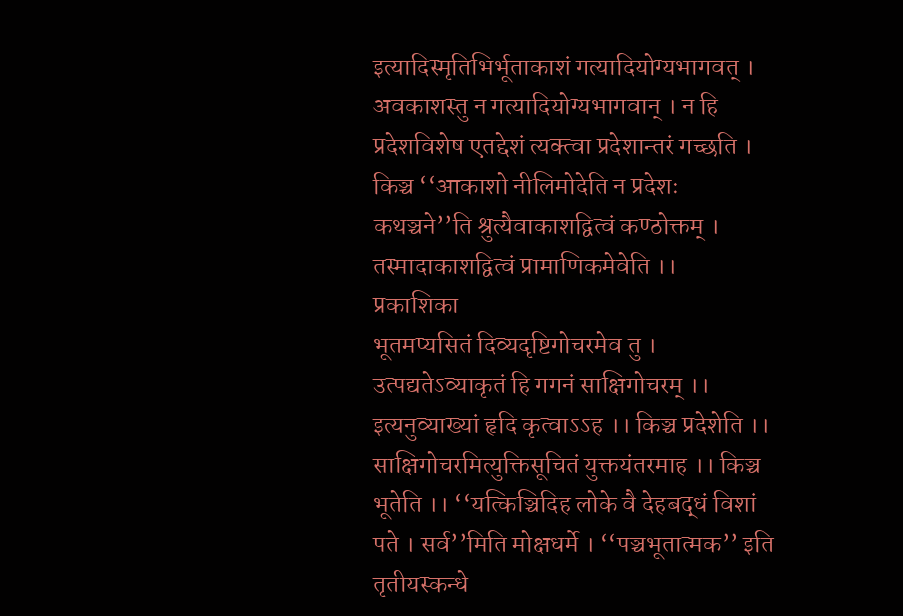इत्यादिस्मृतिभिर्भूताकाशं गत्यादियोग्यभागवत् । अवकाशस्तु न गत्यादियोग्यभागवान् । न हि प्रदेशविशेष एतद्देशं त्यक्त्वा प्रदेशान्तरं गच्छति । किञ्च ‘‘आकाशो नीलिमोदेति न प्रदेशः कथञ्चने’’ति श्रुत्यैवाकाशद्वित्वं कण्ठोक्तम् । तस्मादाकाशद्वित्वं प्रामाणिकमेवेति ।।
प्रकाशिका
भूतमप्यसितं दिव्यदृष्टिगोचरमेव तु ।
उत्पद्यतेऽव्याकृतं हि गगनं साक्षिगोचरम् ।।
इत्यनुव्याख्यां हृदि कृत्वाऽऽह ।। किञ्च प्रदेशेति ।। साक्षिगोचरमित्युक्तिसूचितं युक्तयंतरमाह ।। किञ्च भूतेति ।। ‘‘यत्किञ्चिदिह लोके वै देहबद्धं विशां पते । सर्व’’मिति मोक्षधर्मे । ‘‘पञ्चभूतात्मक’’ इति तृतीयस्कन्धे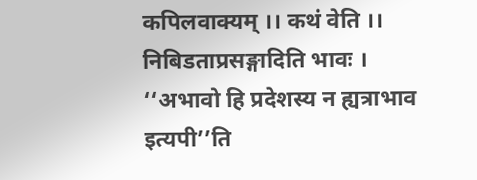कपिलवाक्यम् ।। कथं वेति ।। निबिडताप्रसङ्गादिति भावः । ‘‘अभावो हि प्रदेशस्य न ह्यत्राभाव इत्यपी’’ति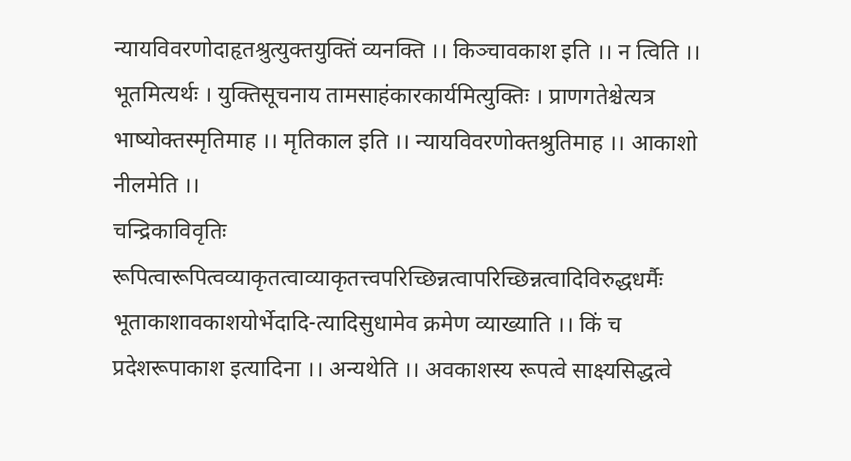न्यायविवरणोदाहृतश्रुत्युक्तयुक्तिं व्यनक्ति ।। किञ्चावकाश इति ।। न त्विति ।। भूतमित्यर्थः । युक्तिसूचनाय तामसाहंकारकार्यमित्युक्तिः । प्राणगतेश्चेत्यत्र भाष्योक्तस्मृतिमाह ।। मृतिकाल इति ।। न्यायविवरणोक्तश्रुतिमाह ।। आकाशो नीलमेति ।।
चन्द्रिकाविवृतिः
रूपित्वारूपित्वव्याकृतत्वाव्याकृतत्त्वपरिच्छिन्नत्वापरिच्छिन्नत्वादिविरुद्धधर्मैः भूताकाशावकाशयोर्भेदादि-त्यादिसुधामेव क्रमेण व्याख्याति ।। किं च प्रदेशरूपाकाश इत्यादिना ।। अन्यथेति ।। अवकाशस्य रूपत्वे साक्ष्यसिद्धत्वे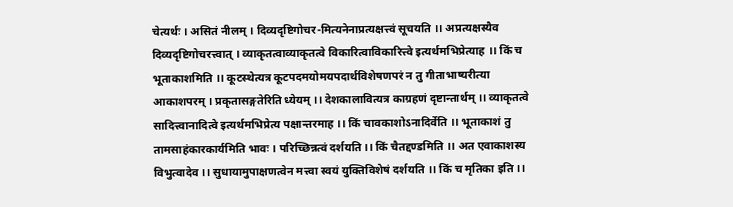चेत्यर्थः । असितं नीलम् । दिव्यदृष्टिगोचर-मित्यनेनाप्रत्यक्षत्त्वं सूचयति ।। अप्रत्यक्षस्यैव दिव्यदृष्टिगोचरत्त्वात् । व्याकृतत्वाव्याकृतत्वे विकारित्वाविकारित्त्वे इत्यर्थमभिप्रेत्याह ।। किं च भूताकाशमिति ।। कूटस्थेत्यत्र कूटपदमयोमयपदार्थविशेषणपरं न तु गीताभाष्यरीत्या आकाशपरम् । प्रकृतासङ्गतेरिति ध्येयम् ।। देशकालावित्यत्र काग्रहणं दृष्टान्तार्थम् ।। व्याकृतत्वे सादित्त्वानादित्वे इत्यर्थमभिप्रेत्य पक्षान्तरमाह ।। किं चावकाशोऽनादिर्वेति ।। भूताकाशं तु तामसाहंकारकार्यमिति भावः । परिच्छिन्नत्वं दर्शयति ।। किं चैतद्दण्डमिति ।। अत एवाकाशस्य विभुत्वादेव ।। सुधायामुपाक्षणत्वेन मत्त्वा स्वयं युक्तिविशेषं दर्शयति ।। किं च मृतिका इति ।।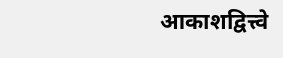आकाशद्वित्त्वे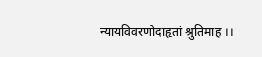न्यायविवरणोदाहृतां श्रुतिमाह ।।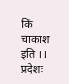किं चाकाश इति ।। प्रदेशः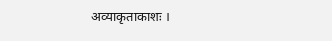अव्याकृताकाशः ।